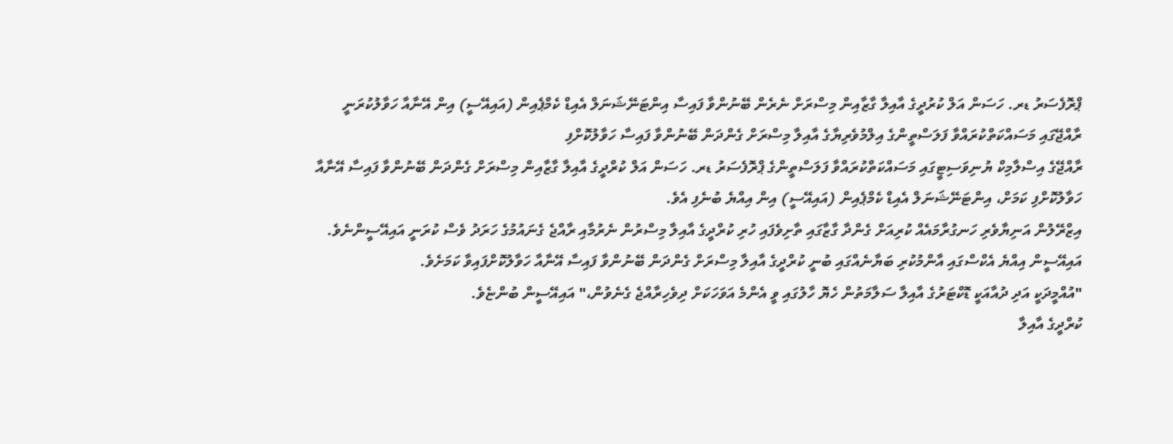ޕްރޮފެސަރު ޑރ. ހަސަން އަލް ކުރުދީގެ އާއިލާ ގާޒާއިން މިސްރަށް ނެރެން ބޭނުންވާ ފައިސާ އިންޓަނޭޝަނަލް އެއިޑް ކެމްޕެއިން (އައިއޭސީ) އިން އޭނާއާ ހަވާލުކުރަނީ
ރާއްޖޭގައި މަސައްކަތްކުރައްވާ ފަލަސްތީންގެ އިލްމުވެރިޔާގެ އާއިލާ މިސްރަށް ގެންދަން ބޭނުންވާ ފައިސާ ހަވާލުކޮށްފި
ރާއްޖޭގެ އިސްލާމިކް ޔުނިވަސިޓީގައި މަސައްކަތްކުރައްވާ ފަލަސްތީންގެ ޕްރޮފެސަރު ޑރ. ހަސަން އަލް ކުރްދީގެ އާއިލާ ގާޒާއިން މިސްރަށް ގެންދަން ބޭނުންވާ ފައިސާ އޭނާއާ ހަވާލުކޮށްފި ކަމަށް، އިންޓަނޭޝަނަލް އެއިޑް ކެމްޕެއިން (އައިއޭސީ) އިން އިއްޔެ ބުނެފި އެވެ.
އިޒްރޭލުން އަނިޔާވެރި ހަނގުރާމައެއް ކުރިއަށް ގެންދާ ގާޒާގައި ތާށިވެފައި ހުރި ކުރްދީގެ އާއިލާ މިސްރުން ނެރުމާއި ރާއްޖެ ގެނައުމުގެ ހަރަދު ވެސް ކުރަނީ އައިއޭސީންނެވެ.
އައިއޭސީން އިއްޔެ އެކްސްގައި އާންމުކުރި ބަޔާނެއްގައި ބުނީ ކުރްދީގެ އާއިލާ މިސްރަށް ގެންދަން ބޭނުންވާ ފައިސާ އޭނާއާ ހަވާލުކޮށްފައިވާ ކަމަށެވެ.
"އުއްމީދަކީ އަދި ދުއާއަކީ ޑޮކްޓަރުގެ އާއިލާ ސަލާމަތުން ހެޔޮ ހާލުގައި ވީ އެންމެ އަވަހަކަށް ދިވެހިރާއްޖެ ގެނެވުން،" އައިއޭސީން ބުންޏެވެ.
ކުރްދީގެ އާއިލާ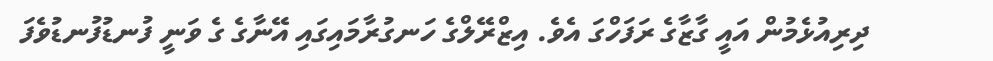ދިރިއުޅެމުން އައީ ގާޒާގެ ރަފަހްގަ އެވެ. އިޒްރޭލްގެ ހަނގުރާމައިގައި އޭނާގެ ގެ ވަނީ ފުނޑުފުނޑުވެފަ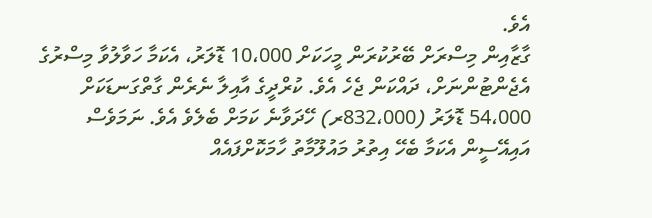އެވެ.
ގާޒާއިން މިސްރަށް ބޭރުކުރަން މީހަކަށް 10،000 ޑޮލަރު، އެކަމާ ހަވާލުވާ މިސްރުގެ އެޖެންޓުންނަށް، ދައްކަން ޖެހެ އެވެ. ކުރްދީގެ އާއިލާ ނެރެން ގާތްގަނޑަކަށް 54،000 ޑޮލަރު (832،000ރ) ހޭދަވާނެ ކަމަށް ބެލެވެ އެވެ. ނަމަވެސް އައިއޭސީން އެކަމާ ބެހޭ އިތުރު މައުލޫމާތު ހާމަކޮށްފައެއް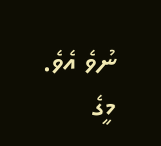ނުވެ އެވެ.
މީގެ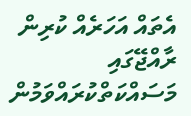އެތައް އަހަރެއް ކުރިން ރާއްޖޭގައި މަސައްކަތްކުރައްވަމުން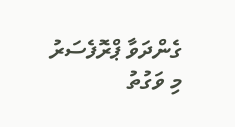ގެންދަވާ ޕްރޮފެސަރު މި ވަގުތު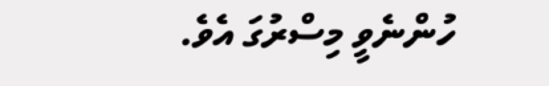ހުންނެވީ މިސްރުގަ އެވެ.